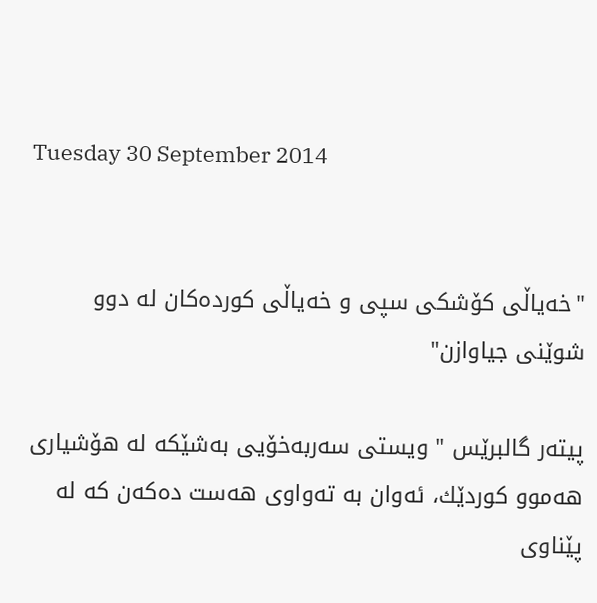Tuesday 30 September 2014


"خه‌یاڵى كۆشكى سپى و خه‌یاڵى كورده‌كان له‌ دوو شوێنى جیاوازن"

پیته‌ر گالبرێس " ویستى سه‌ربه‌خۆیی به‌شێكه‌ له‌ هۆشیارى هه‌موو كوردێك، ئه‌وان به‌ ته‌واوى هه‌ست ده‌كه‌ن كه‌ له‌ پێناوى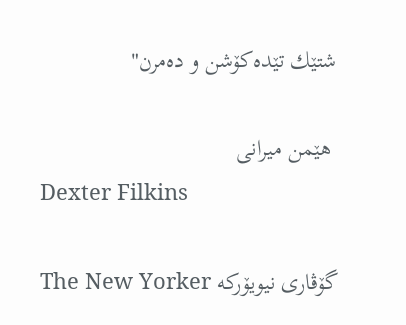شتێك تێده‌كۆشن و ده‌مرن"

 هێمن میرانى
Dexter Filkins

گۆڤارى نیویۆركه‌ The New Yorker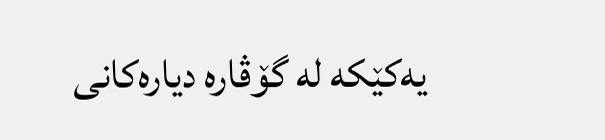یه‌كێكه‌ له‌ گۆڤاره‌ دیاره‌كانى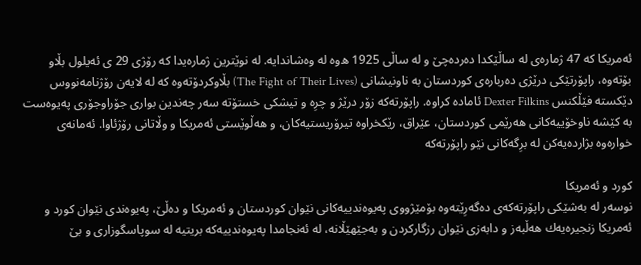ئه‌مریكا كه‌ 47 ژماره‌ى له‌ ساڵێكدا ده‌رده‌چێ و له‌ ساڵى 1925 ه‌وه‌ له‌ وه‌شاندایه‌. له‌ نوێترین ژماره‌یدا كه‌ رۆژى 29 ى ئه‌یلول بڵاو بۆته‌وه‌، راپۆرتێكى درێژى ده‌رباره‌ى كوردستان به‌ ناونیشانى (The Fight of Their Lives) بڵاوكردۆته‌وه‌ كه‌ له‌ لایه‌ن رۆژنامه‌نووس دێكسته‌ فێڵكنس Dexter Filkins ئاماده‌ كراوه‌. راپۆرته‌كه‌ زۆر درێژ و چرِه‌ و تیشكى خستۆته‌ سه‌ر چه‌ندین بوارى جۆراوجۆرى په‌یوه‌ست به‌ كێشه‌ ناوخۆییه‌كانى هه‌رێمى كوردستان، عێراق، رێكخراوه‌ تیرۆریستیه‌كان، و هه‌ڵوێستى ئه‌مریكا و وڵاتانى رۆژئاوا. ئه‌مانه‌ى خواره‌وه‌ بژارده‌یه‌كن له‌ برِگه‌كانى نێو راپۆرته‌كه

كورد و ئه‌مریكا
نوسه‌ر له‌ به‌شێكى راپۆرته‌كه‌ى ده‌گه‌رِێته‌وه‌ بۆمێژووى په‌یوه‌ندییه‌كانى نێوان كوردستان و ئه‌مریكا و ده‌ڵێ، په‌یوه‌ندى نێوان كورد و ئه‌مریكا زنجیره‌یه‌ك هه‌ڵبه‌ز و دابه‌زی نێوان رزگاركردن و به‌جێهێڵانه‌، له‌ ئه‌نجامدا په‌یوه‌ندییه‌كه‌ بریتیه‌ له‌ سوپاسگوزارى و بێ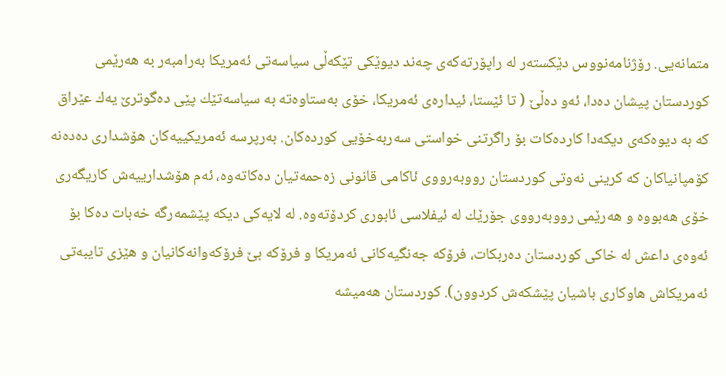متمانه‌یی. رۆژنامه‌نووس دێكسته‌ر له‌ راپۆرته‌كه‌ى چه‌ند دیوێكى تێكه‌ڵى سیاسه‌تى ئه‌مریكا به‌رامبه‌ر به‌ هه‌رێمى كوردستان پیشان ده‌دا، ئه‌و ده‌ڵێ ( تا ئێستا، ئیداره‌ى ئه‌مریكا، خۆى به‌ستاوه‌ته‌ به‌ سیاسه‌تێك پێى ده‌گوترێ یه‌ك عێراق كه‌ به‌ دیوه‌كه‌ى دیكه‌دا كارده‌كات بۆ راگرتنى خواستى سه‌ربه‌خۆیی كورده‌كان. به‌رپرسه‌ ئه‌مریكییه‌كان هۆشدارى ده‌ده‌نه‌ كۆمپانیاكان كه‌ كرینى نه‌وتى كوردستان رووبه‌رووى ئاكامى قانونى زه‌حمه‌تیان ده‌كاته‌وه‌، ئه‌م هۆشدارییه‌ش كاریگه‌رى خۆى هه‌بووه‌ و هه‌رێمى رووبه‌رووى جۆرێك له‌ ئیفلاسى ئابورى كردۆته‌وه‌. له‌ لایه‌كى دیكه‌ پێشمه‌رگه‌ خه‌بات ده‌كا بۆ ئه‌وه‌ى داعش له‌ خاكى كوردستان ده‌ربكات، فرۆكه‌ جه‌نگیه‌كانى ئه‌مریكا و فرۆكه‌ بێ فرۆكه‌وانه‌كانیان و هێزى تایبه‌تى ئه‌مریكاش هاوكارى باشیان پێشكه‌ش كردوون). كوردستان هه‌میشه‌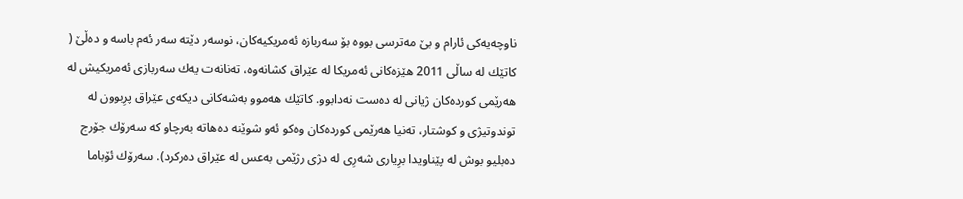ناوچه‌یه‌كى ئارام و بێ مه‌ترسى بووه‌ بۆ سه‌ربازه‌ ئه‌مریكیه‌كان، نوسه‌ر دێته‌ سه‌ر ئه‌م باسه‌ و ده‌ڵێ ( كاتێك له‌ ساڵى 2011 هێزه‌كانى ئه‌مریكا له‌ عێراق كشانه‌وه‌، ته‌نانه‌ت یه‌ك سه‌ربازى ئه‌مریكیش له‌ هه‌رێمى كورده‌كان ژیانى له‌ ده‌ست نه‌دابوو. كاتێك هه‌موو به‌شه‌كانى دیكه‌ى عێراق پرِبوون له‌ توندوتیژى و كوشتار، ته‌نیا هه‌رێمى كورده‌كان وه‌كو ئه‌و شوێنه‌ ده‌هاته‌ به‌رچاو كه‌ سه‌رۆك جۆرج ده‌بلیو بوش له‌ پێناویدا برِیارى شه‌رِى له‌ دژى رژێمى به‌عس له‌ عێراق ده‌ركرد). سه‌رۆك ئۆباما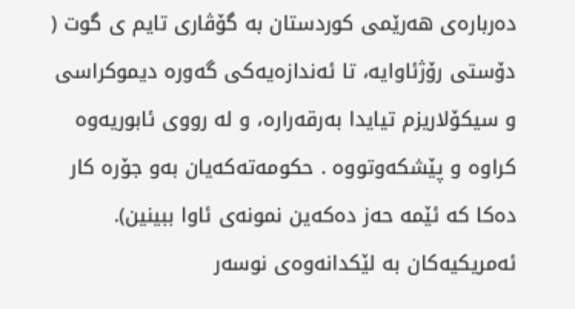ده‌رباره‌ى هه‌رێمى كوردستان به‌ گۆڤارى تایم ى گوت ( دۆستى رۆژئاوایه‌، تا ئه‌ندازه‌یه‌كى گه‌وره‌ دیموكراسى و سیكۆلاریزم تیایدا به‌رقه‌راره‌، و له‌ رووى ئابوریه‌وه‌ كراوه‌ و پێشكه‌وتووه‌ . حكومه‌ته‌كه‌یان به‌و جۆره‌ كار ده‌كا كه‌ ئێمه‌ حه‌ز ده‌كه‌ین نمونه‌ى ئاوا ببینین). ئه‌مریكیه‌كان به‌ لێكدانه‌وه‌ى نوسه‌ر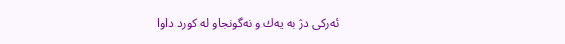ئه‌ركى دژ به‌ یه‌ك و نه‌گونجاو له‌ كورد داوا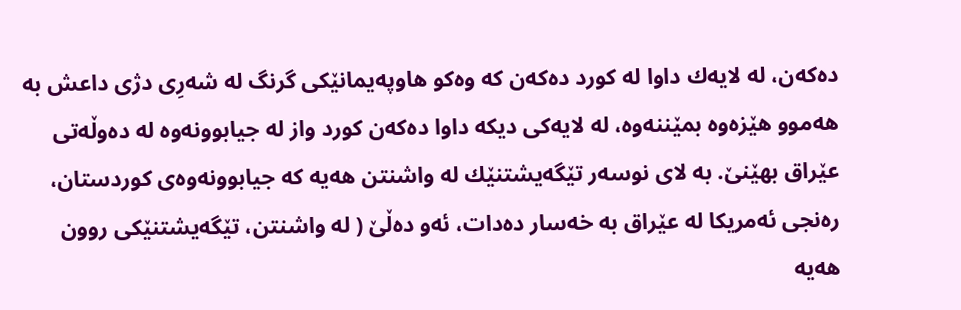ده‌كه‌ن، له‌ لایه‌ك داوا له‌ كورد ده‌كه‌ن كه‌ وه‌كو هاوپه‌یمانێكى گرنگ له‌ شه‌رِى دژى داعش به‌ هه‌موو هێزه‌وه‌ بمێننه‌وه‌، له‌ لایه‌كى دیكه‌ داوا ده‌كه‌ن كورد واز له‌ جیابوونه‌وه‌ له‌ ده‌وڵه‌تى عێراق بهێنێ. به‌ لاى نوسه‌ر تێگه‌یشتنێك له‌ واشنتن هه‌یه‌ كه‌ جیابوونه‌وه‌ى كوردستان، ره‌نجى ئه‌مریكا له‌ عێراق به‌ خه‌سار ده‌دات، ئه‌و ده‌ڵێ ( له‌ واشنتن، تێگه‌یشتنێكى روون هه‌یه‌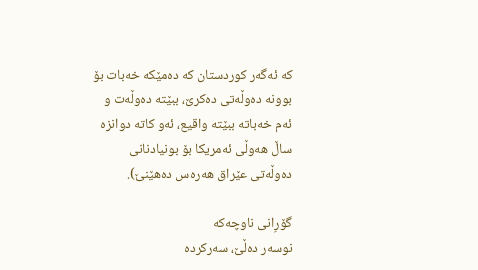كه‌ ئه‌گه‌ر كوردستان كه‌ ده‌مێكه‌ خه‌بات بۆ بوونه‌ ده‌وڵه‌تى ده‌كرێ، ببێته‌ ده‌وڵه‌ت و ئه‌م خه‌باته‌ ببێته‌ واقیع، ئه‌و كاته‌ دوانزه‌ ساڵ هه‌وڵى ئه‌مریكا بۆ بونیادنانى ده‌وڵه‌تى عێراق هه‌ره‌س ده‌هێنێ).

گۆرِانى ناوچه‌كه‌
نوسه‌ر ده‌ڵێ، سه‌ركرده‌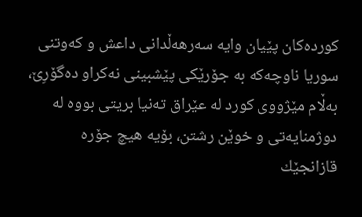كورده‌كان پێیان وایه‌ سه‌رهه‌ڵدانى داعش و كه‌وتنى سوریا ناوچه‌كه‌ به‌ جۆرێكى پێشبینى نه‌كراو ده‌گۆرِێ، به‌ڵام مێژووى كورد له‌ عێراق ته‌نیا بریتى بووه‌ له‌ دوژمنایه‌تى و خوێن رشتن، بۆیه‌ هیچ جۆره‌ قازانجێك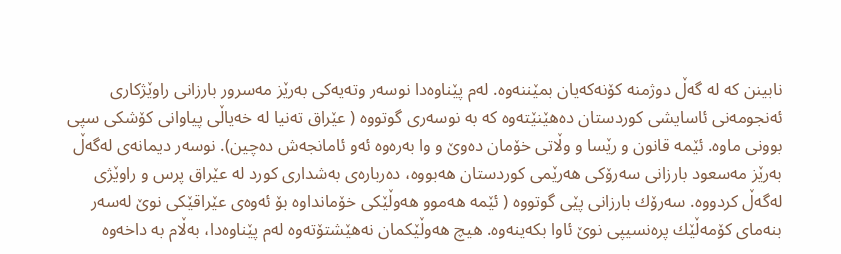نابینن كه‌ له‌ گه‌ڵ دوژمنه‌ كۆنه‌كه‌یان بمێننه‌وه‌. له‌م پێناوه‌دا نوسه‌ر وته‌یه‌كى به‌رێز مه‌سرور بارزانى راوێژكارى ئه‌نجومه‌نى ئاسایشى كوردستان ده‌هێنێته‌وه‌ كه‌ به‌ نوسه‌رى گوتووه‌ ( عێراق ته‌نیا له‌ خه‌یاڵى پیاوانى كۆشكى سپى بوونى ماوه‌. ئێمه‌ قانون و رێسا و وڵاتى خۆمان ده‌وێ و وا به‌ره‌وه‌ ئه‌و ئامانجه‌ش ده‌چین). نوسه‌ر دیمانه‌ى له‌گه‌ڵ به‌رێز مه‌سعود بارزانى سه‌رۆكى هه‌رێمى كوردستان هه‌بووه‌، ده‌رباره‌ى به‌شدارى كورد له‌ عێراق پرس و راوێژى له‌گه‌ڵ كردووه‌. سه‌رۆك بارزانى پێى گوتووه‌ ( ئێمه‌ هه‌موو هه‌وڵێكى خۆمانداوه‌ بۆ ئه‌وه‌ى عێراقێكى نوێ له‌سه‌ر بنه‌ماى كۆمه‌ڵێك پره‌نسیپى نوێ ئاوا بكه‌ینه‌وه‌. هیچ هه‌وڵێكمان نه‌هێشتۆته‌وه‌ له‌م پێناوه‌دا، به‌ڵام به‌ داخه‌وه‌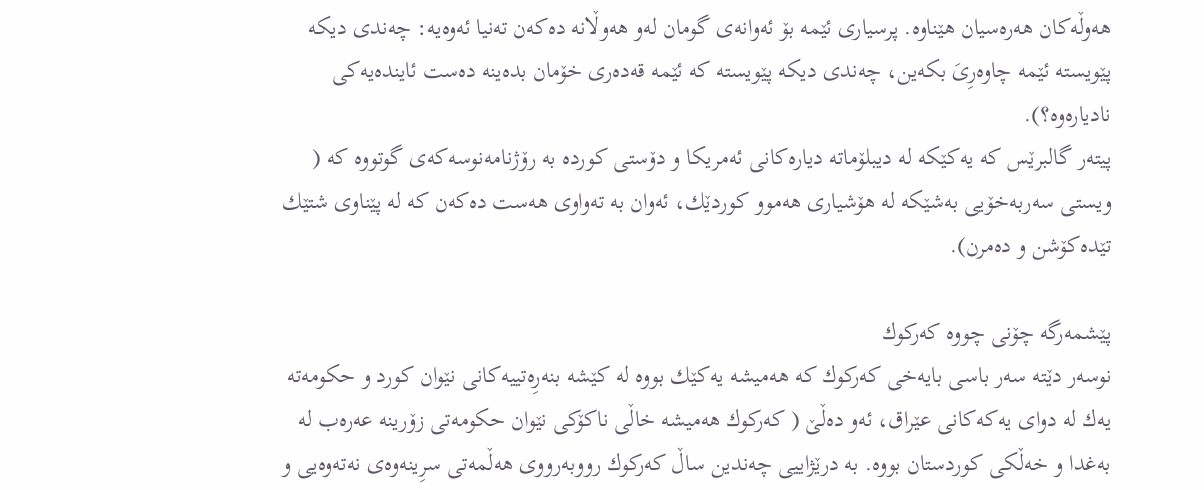هه‌وڵه‌كان هه‌ره‌سیان هێناوه‌. پرسیارى ئێمه‌ بۆ ئه‌وانه‌ى گومان له‌و هه‌وڵانه‌ ده‌كه‌ن ته‌نیا ئه‌وه‌یه‌: چه‌ندى دیكه‌ پێویسته‌ ئێمه‌ چاوه‌رِىَ بكه‌ین، چه‌ندى دیكه‌ پێویسته‌ كه‌ ئێمه‌ قه‌ده‌رى خۆمان بده‌ینه‌ ده‌ست ئاینده‌یه‌كى نادیاره‌وه‌؟).
پیته‌ر گالبرێس كه‌ یه‌كێكه‌ له‌ دیبلۆماته‌ دیاره‌كانى ئه‌مریكا و دۆستى كورده‌ به‌ رۆژنامه‌نوسه‌كه‌ى گوتووه‌ كه‌ ( ویستى سه‌ربه‌خۆیی به‌شێكه‌ له‌ هۆشیارى هه‌موو كوردێك، ئه‌وان به‌ ته‌واوى هه‌ست ده‌كه‌ن كه‌ له‌ پێناوى شتێك تێده‌كۆشن و ده‌مرن).

پێشمه‌رگه‌ چۆنى چووه‌ كه‌ركوك
نوسه‌ر دێته‌ سه‌ر باسى بایه‌خى كه‌ركوك كه‌ هه‌میشه‌ یه‌كێك بووه‌ له‌ كێشه‌ بنه‌رِه‌تییه‌كانى نێوان كورد و حكومه‌ته‌ یه‌ك له‌ دواى یه‌كه‌كانى عێراق، ئه‌و ده‌ڵێ ( كه‌ركوك هه‌میشه‌ خاڵى ناكۆكى نێوان حكومه‌تى زۆرینه‌ عه‌ره‌ب له‌ به‌غدا و خه‌ڵكى كوردستان بووه‌. به‌ درێژاییى چه‌ندین ساڵ كه‌ركوك رووبه‌رووى هه‌ڵمه‌تى سرِینه‌وه‌ى نه‌ته‌وه‌یی و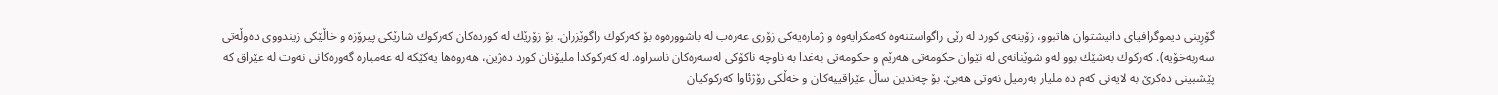گۆرِینى دیموگرافیاى دانیشتوان هاتبوو، زۆینه‌ى كورد له‌ رێى راگواستنه‌وه‌ كه‌مكرایه‌وه‌ و ژماره‌یه‌كى زۆرى عه‌ره‌ب له‌ باشووره‌وه‌ بۆ كه‌ركوك راگوێزران. بۆ زۆرێك له‌ كورده‌كان كه‌ركوك شارێكى پیرۆزه‌ و خاڵێكى زیندووى ده‌وڵه‌تى سه‌ربه‌خۆیه‌). كه‌ركوك به‌شێك بوو له‌و شوێنانه‌ى له‌ نێوان حكومه‌تى هه‌رێم و حكومه‌تى به‌غدا به‌ ناوچه‌ ناكۆكى له‌سه‌ره‌كان ناسراوه‌. له‌ كه‌ركوكدا ملیۆنان كورد ده‌ژین، هه‌روه‌ها یه‌كێكه‌ له‌ عه‌مباره‌ گه‌وره‌كانى نه‌وت له‌ عێراق كه‌ پێشبینى ده‌كرێ به‌ لایه‌نى كه‌م ده‌ ملیار به‌رمیل نه‌وتى هه‌بێ. بۆ چه‌ندین ساڵ عێراقییه‌كان و خه‌ڵكى رۆژئاوا كه‌ركوكیان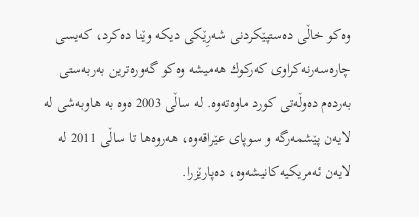وه‌كو خاڵى ده‌ستپێكردنى شه‌رِێكى دیكه‌ وێنا ده‌كرد، كه‌یسى چاره‌سه‌رنه‌كراوى كه‌ركوك هه‌میشه‌ وه‌كو گه‌وره‌ترین به‌ربه‌ستى به‌رده‌م ده‌وڵه‌تى كورد ماوه‌ته‌وه‌. له‌ ساڵى 2003 ه‌وه‌ به‌ هاوبه‌شى له‌ لایه‌ن پێشمه‌رگه‌ و سوپاى عێراقه‌وه‌، هه‌روه‌ها تا ساڵى 2011 له‌ لایه‌ن ئه‌مریكیه‌كانیشه‌وه‌، ده‌پارێزرا.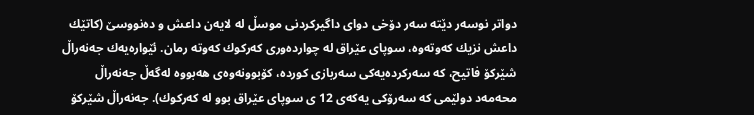دواتر نوسه‌ر دێته‌ سه‌ر دۆخى دواى داگیركردنى موسڵ له‌ لایه‌ن داعش و ده‌نووسێ (كاتێك داعش نزیك كه‌وته‌وه‌، سوپاى عێراق له‌ چوارده‌ورى كه‌ركوك كه‌وته‌ رمان. ئێواره‌یه‌ك جه‌نه‌راڵ شێركۆ فاتیح، كه‌ سه‌ركرده‌یه‌كى سه‌ربازى كورده‌، كۆبوونه‌وه‌ى هه‌بووه‌ له‌گه‌ڵ جه‌نه‌راڵ محه‌مه‌د دولێمى كه‌ سه‌رۆكى یه‌كه‌ى 12 ى سوپاى عێراق بوو له‌ كه‌ركوك). جه‌نه‌راڵ شێركۆ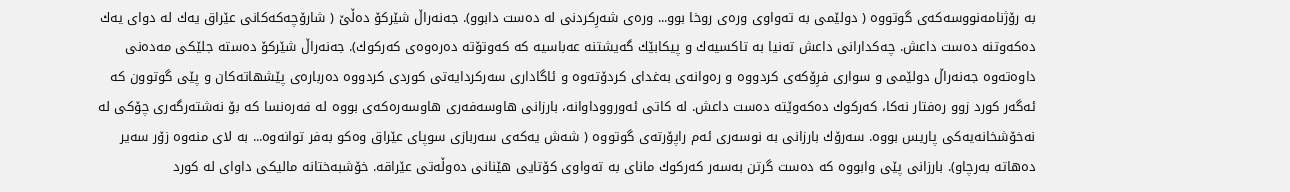به‌ رۆژنامه‌نووسه‌كه‌ى گوتووه‌ ( دولێمى به‌ ته‌واوى وره‌ى روخا بوو... وره‌ى شه‌رِكردنى له‌ ده‌ست دابوو). جه‌نه‌راڵ شێركۆ ده‌ڵێ ( شارۆچه‌كه‌كانى عێراق یه‌ك له‌ دواى یه‌ك ده‌كه‌وتنه‌ ده‌ست داعش. چه‌كدارانى داعش ته‌نیا به‌ تاكسیه‌ك و پیكابێك گه‌یشتنه‌ عه‌باسیه‌ كه‌ كه‌وتۆته‌ ده‌ره‌وه‌ى كه‌ركوك). جه‌نه‌راڵ شێركۆ ده‌سته‌ جلێكى مه‌ده‌نى داوه‌ته‌وه‌ جه‌نه‌راڵ دولێمى و سوارى فرِۆكه‌ى كردووه‌ و ره‌وانه‌ى به‌غداى كردۆته‌وه‌ و ئاگادارى سه‌ركردایه‌تى كوردى كردووه‌ ده‌رباره‌ى پێشهاته‌كان و پێى گوتوون كه‌ ئه‌گه‌ر كورد زوو ره‌فتار نه‌كا، كه‌ركوك ده‌كه‌وێته‌ ده‌ست داعش. له‌ كاتى ئه‌ورووداوانه‌، بارزانى هاوسه‌فه‌رى هاوسه‌ره‌كه‌ى بووه‌ له‌ فه‌ره‌نسا كه‌ بۆ نه‌شته‌رگه‌رى چۆكى له‌ نه‌خۆشخانه‌یه‌كى پاریس بووه‌. سه‌رۆك بارزانى به‌ نوسه‌رى ئه‌م راپۆرته‌ى گوتووه‌ ( شه‌ش یه‌كه‌ى سه‌ربازى سوپاى عێراق وه‌كو به‌فر توانه‌وه‌... به‌ لاى منه‌وه‌ زۆر سه‌یر ده‌هاته‌ به‌رچاو). بارزانى پێى وابووه‌ كه‌ ده‌ست گرتن به‌سه‌ر كه‌ركوك ماناى به‌ ته‌واوى كۆتایی هێنانى ده‌وڵه‌تى عێراقه‌. خۆشبه‌ختانه‌ مالیكى داواى له‌ كورد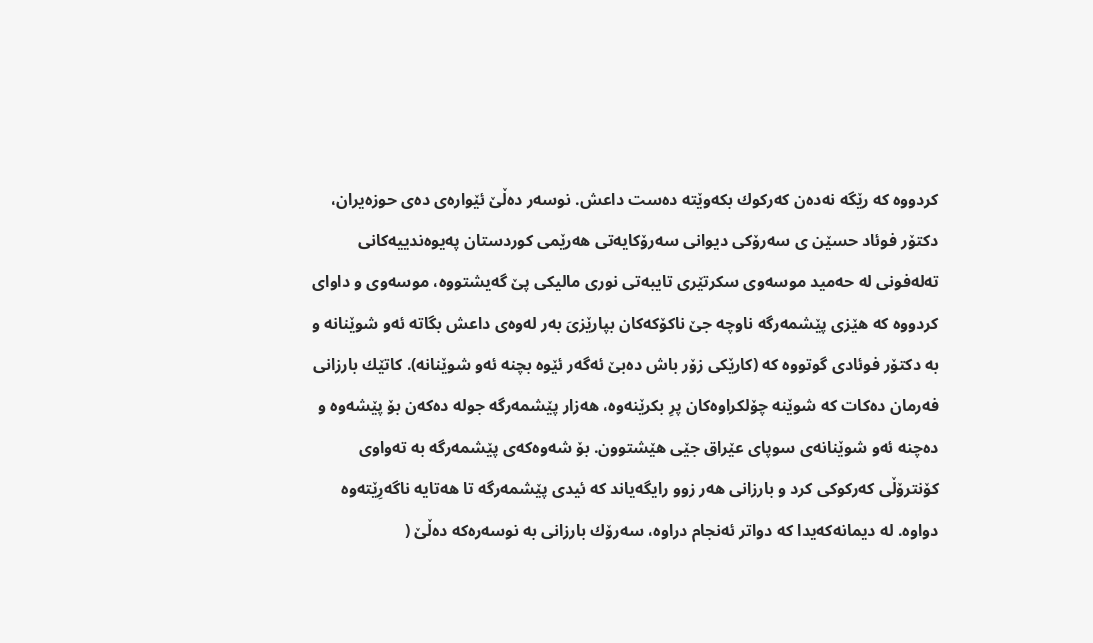كردووه‌ كه‌ رێگه‌ نه‌ده‌ن كه‌ركوك بكه‌وێته‌ ده‌ست داعش. نوسه‌ر ده‌ڵێ ئێواره‌ى ده‌ى حوزه‌یران، دكتۆر فوئاد حسێن ى سه‌رۆكى دیوانى سه‌رۆكایه‌تى هه‌رێمى كوردستان په‌یوه‌ندییه‌كانى ته‌له‌فونى له‌ حه‌مید موسه‌وى سكرتێرى تایبه‌تى نورى مالیكى پێ گه‌یشتووه‌، موسه‌وى و داواى كردووه‌ كه‌ هێزى پێشمه‌رگه‌ ناوچه‌ جێ ناكۆكه‌كان بپارێزىَ به‌ر له‌وه‌ى داعش بگاته‌ ئه‌و شوێنانه‌ و به‌ دكتۆر فوئادى گوتووه‌ كه‌ (كارێكى زۆر باش ده‌بێ ئه‌گه‌ر ئێوه‌ بچنه‌ ئه‌و شوێنانه‌). كاتێك بارزانى فه‌رمان ده‌كات كه‌ شوێنه‌ چۆلكراوه‌كان پرِ بكرێنه‌وه‌، هه‌زار پێشمه‌رگه‌ جوله‌ ده‌كه‌ن بۆ پێشه‌وه‌ و ده‌چنه‌ ئه‌و شوێنانه‌ى سوپاى عێراق جێى هێشتوون. بۆ شه‌وه‌كه‌ى پێشمه‌رگه‌ به‌ ته‌واوى كۆنترۆڵى كه‌ركوكى كرد و بارزانى هه‌ر زوو رایگه‌یاند كه‌ ئیدى پێشمه‌رگه‌ تا هه‌تایه‌ ناگه‌رِێته‌وه‌ دواوه‌. له‌ دیمانه‌كه‌یدا كه‌ دواتر ئه‌نجام دراوه‌، سه‌رۆك بارزانى به‌ نوسه‌ره‌كه‌ ده‌ڵێ (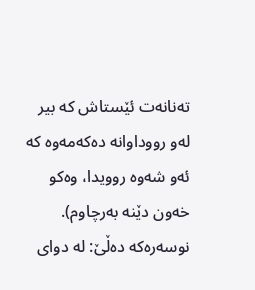ته‌نانه‌ت ئێستاش كه‌ بیر له‌و رووداوانه‌ ده‌كه‌مه‌وه‌ كه‌ ئه‌و شه‌وه‌ روویدا، وه‌كو خه‌ون دێنه‌ به‌رچاوم). نوسه‌ره‌كه‌ ده‌ڵێ: له‌ دواى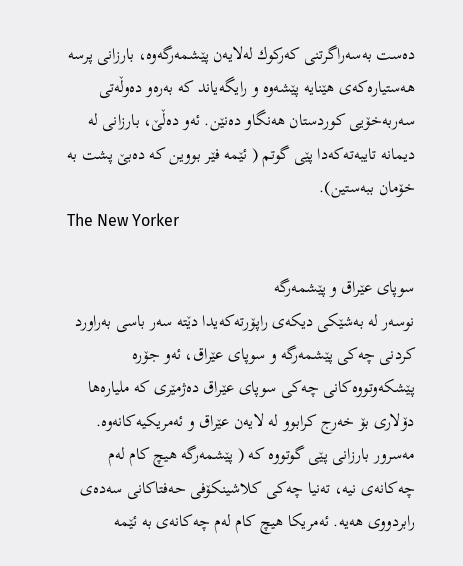ده‌ست به‌سه‌راگرتنى كه‌ركوك له‌لایه‌ن پێشمه‌رگه‌وه‌، بارزانى پرسه‌ هه‌ستیاره‌كه‌ى هێنایه‌ پێشه‌وه‌ و رایگه‌یاند كه‌ به‌ره‌و ده‌وڵه‌تى سه‌ربه‌خۆیی كوردستان هه‌نگاو ده‌نێن. ئه‌و ده‌ڵێ، بارزانى له‌ دیمانه‌ تایبه‌ته‌كه‌دا پێى گوتم ( ئێمه‌ فێر بووین كه‌ ده‌بێ پشت به‌ خۆمان ببه‌ستین).
The New Yorker

سوپاى عێراق و پێشمه‌رگه‌
نوسه‌ر له‌ به‌شێكى دیكه‌ى راپۆرته‌كه‌یدا دێته‌ سه‌ر باسى به‌راورد كردنى چه‌كى پێشمه‌رگه‌ و سوپاى عێراق، ئه‌و جۆره‌ پێشكه‌وتووه‌كانى چه‌كى سوپاى عێراق ده‌ژمێرى كه‌ ملیاره‌ها دۆلارى بۆ خه‌رج كرابوو له‌ لایه‌ن عێراق و ئه‌مریكیه‌كانه‌وه‌. مه‌سرور بارزانى پێى گوتووه‌ كه‌ ( پێشمه‌رگه‌ هیچ كام له‌م چه‌كانه‌ى نیه‌، ته‌نیا چه‌كى كلاشینكۆفى حه‌فتاكانى سه‌ده‌ى رابردووى هه‌یه‌. ئه‌مریكا هیچ كام له‌م چه‌كانه‌ى به‌ ئێمه‌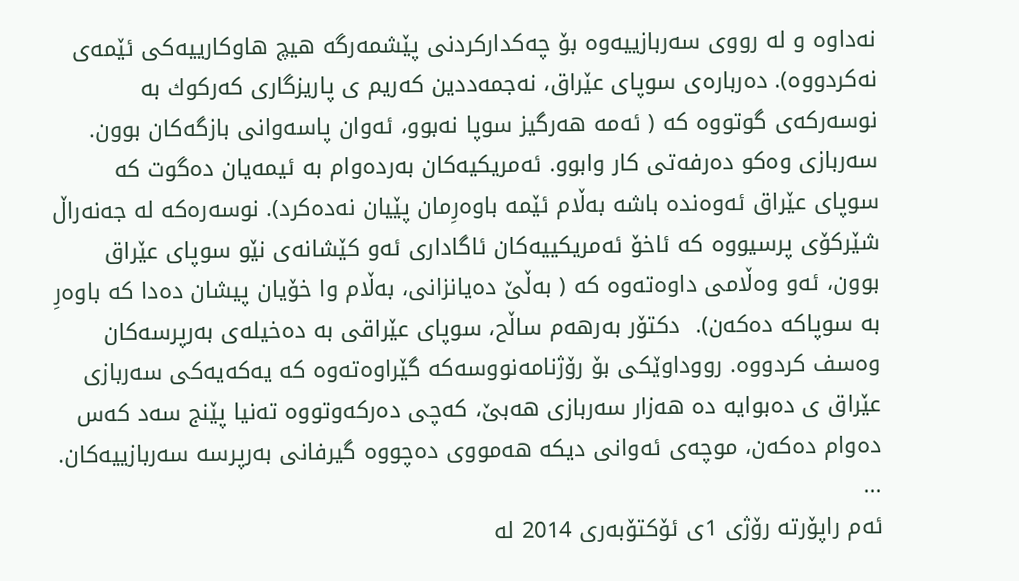نه‌داوه‌ و له‌ رووى سه‌ربازییه‌وه‌ بۆ چه‌كداركردنى پێشمه‌رگه‌ هیچ هاوكارییه‌كى ئێمه‌ى نه‌كردووه‌). ده‌رباره‌ى سوپاى عێراق، نه‌جمه‌ددین كه‌ریم ى پاریزگارى كه‌ركوك به‌ نوسه‌ركه‌ى گوتووه‌ كه‌ ( ئه‌مه‌ هه‌رگیز سوپا نه‌بوو، ئه‌وان پاسه‌وانى بازگه‌كان بوون. سه‌ربازى وه‌كو ده‌رفه‌تى كار وابوو. ئه‌مریكیه‌كان به‌رده‌وام به‌ ئیمه‌یان ده‌گوت كه‌ سوپاى عێراق ئه‌وه‌نده‌ باشه‌ به‌ڵام ئێمه‌ باوه‌رِمان پێیان نه‌ده‌كرد). نوسه‌ره‌كه‌ له‌ جه‌نه‌راڵ شێركۆى پرسیووه‌ كه‌ ئاخۆ ئه‌مریكییه‌كان ئاگادارى ئه‌و كێشانه‌ى نێو سوپاى عێراق بوون، ئه‌و وه‌ڵامى داوه‌ته‌وه‌ كه‌ ( به‌ڵێ ده‌یانزانی، به‌ڵام وا خۆیان پیشان ده‌دا كه‌ باوه‌رِ به‌ سوپاكه‌ ده‌كه‌ن).  دكتۆر به‌رهه‌م ساڵح، سوپاى عێراقى به‌ ده‌خیله‌ى به‌رپرسه‌كان وه‌سف كردووه‌. رووداوێكى بۆ رۆژنامه‌نووسه‌كه‌ گێراوه‌ته‌وه‌ كه‌ یه‌كه‌یه‌كى سه‌ربازى عێراق ى ده‌بوایه‌ ده‌ هه‌زار سه‌ربازى هه‌بێ، كه‌چى ده‌ركه‌وتووه‌ ته‌نیا پێنج سه‌د كه‌س ده‌وام ده‌كه‌ن، موچه‌ى ئه‌وانى دیكه‌ هه‌مووى ده‌چووه‌ گیرفانى به‌رپرسه‌ سه‌ربازییه‌كان.
...
ئه‌م راپۆرته‌ رۆژى 1ى ئۆكتۆبه‌رى 2014 له‌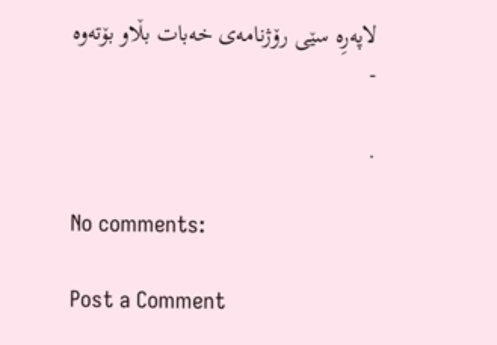لاپه‌رِه‌ سێی رۆژنامه‌ى خه‌بات بڵاو بۆته‌وه‌
-

.

No comments:

Post a Comment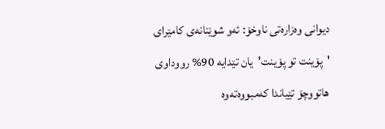دیوانی وه‌زاره‌تی ناوخۆ: ئەو شوێنانەی کامێرای 'پۆینت تو پۆینت'یان تێدایە 90% رووداوی هاتووچۆ تێیاندا کەمبووەتەوە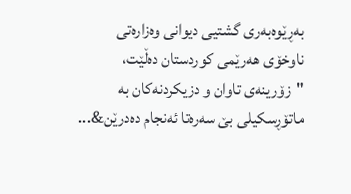به‌ڕێوه‌به‌ری گشتیی دیوانی وه‌زاره‌تی ناوخۆی هەرێمی کوردستان دەڵێت، "زۆرینەی تاوان و دزیکردنەکان بە ماتۆڕسکیلی بێ سەرەتا ئەنجام دەدرێن&...